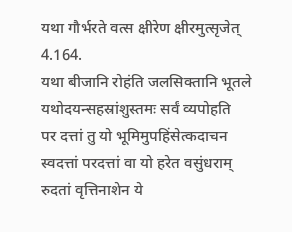यथा गौर्भरते वत्स क्षीरेण क्षीरमुत्सृजेत् 4.164.
यथा बीजानि रोहंति जलसिक्तानि भूतले
यथोदयन्सहस्रांशुस्तमः सर्वं व्यपोहति
पर दत्तां तु यो भूमिमुपहिंसेत्कदाचन
स्वदत्तां परदत्तां वा यो हरेत वसुंधराम्
रुदतां वृत्तिनाशेन ये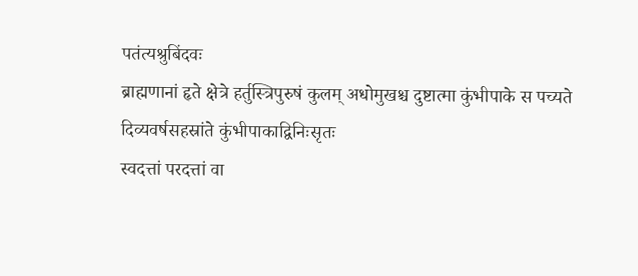पतंत्यश्रुबिंदवः
ब्राह्मणानां हृते क्षेत्रे हर्तुस्त्रिपुरुषं कुलम् अधोमुखश्च दुष्टात्मा कुंभीपाके स पच्यते
दिव्यवर्षसहस्रांते कुंभीपाकाद्विनिःसृतः
स्वदत्तां परदत्तां वा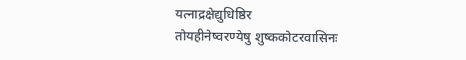यत्नाद्रक्षेद्युधिष्ठिर
तोयहीनेष्वरण्येषु शुष्ककोटरवासिनः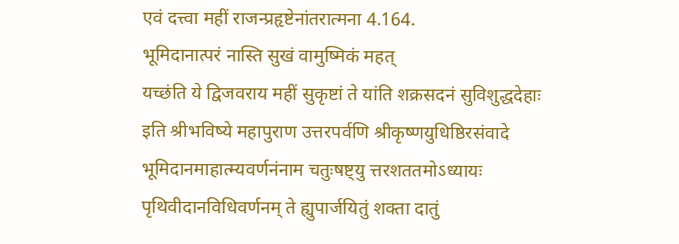एवं दत्त्वा महीं राजन्प्रहृष्टेनांतरात्मना 4.164.
भूमिदानात्परं नास्ति सुखं वामुष्मिकं महत्
यच्छंति ये द्विजवराय महीं सुकृष्टां ते यांति शक्रसदनं सुविशुद्धदेहाः
इति श्रीभविष्ये महापुराण उत्तरपर्वणि श्रीकृष्णयुधिष्ठिरसंवादे भूमिदानमाहात्म्यवर्णनंनाम चतुःषष्ट्यु त्तरशततमोऽध्यायः
पृथिवीदानविधिवर्णनम् ते ह्युपार्जयितुं शक्ता दातुं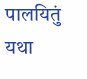पालयितुं यथा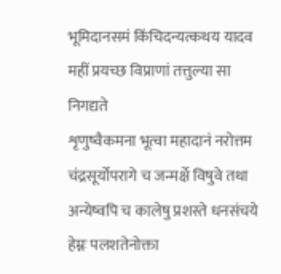भूमिदानसमं किंचिदन्यत्कथय यादव
महीं प्रयच्छ विप्राणां तत्तुल्या सा निगद्यते
शृणुष्वैकमना भूत्वा महादानं नरोत्तम
चंद्रसूर्योपरागे च जन्मर्क्षे विषुवे तथा
अन्येष्वपि च कालेषु प्रशस्ते धनसंचये
हेम्नः पलशतेनोक्ता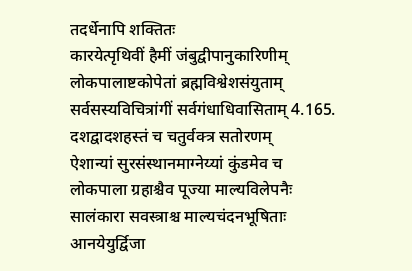तदर्धेनापि शक्तितः
कारयेत्पृथिवीं हैमीं जंबुद्वीपानुकारिणीम्
लोकपालाष्टकोपेतां ब्रह्मविश्वेशसंयुताम्
सर्वसस्यविचित्रांगीं सर्वगंधाधिवासिताम् 4.165.
दशद्वादशहस्तं च चतुर्वक्त्र सतोरणम्
ऐशान्यां सुरसंस्थानमाग्नेय्यां कुंडमेव च
लोकपाला ग्रहाश्चैव पूज्या माल्यविलेपनैः
सालंकारा सवस्त्राश्च माल्यचंदनभूषिताः
आनयेयुर्द्विजा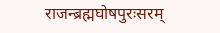राजन्ब्रह्मघोषपुरःसरम्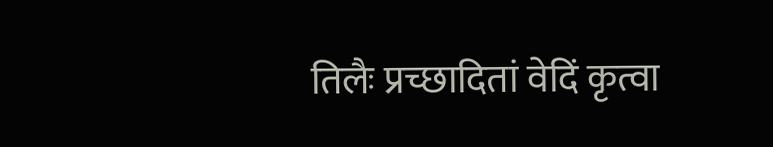तिलैः प्रच्छादितां वेदिं कृत्वा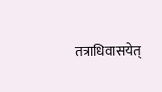तत्राधिवासयेत्